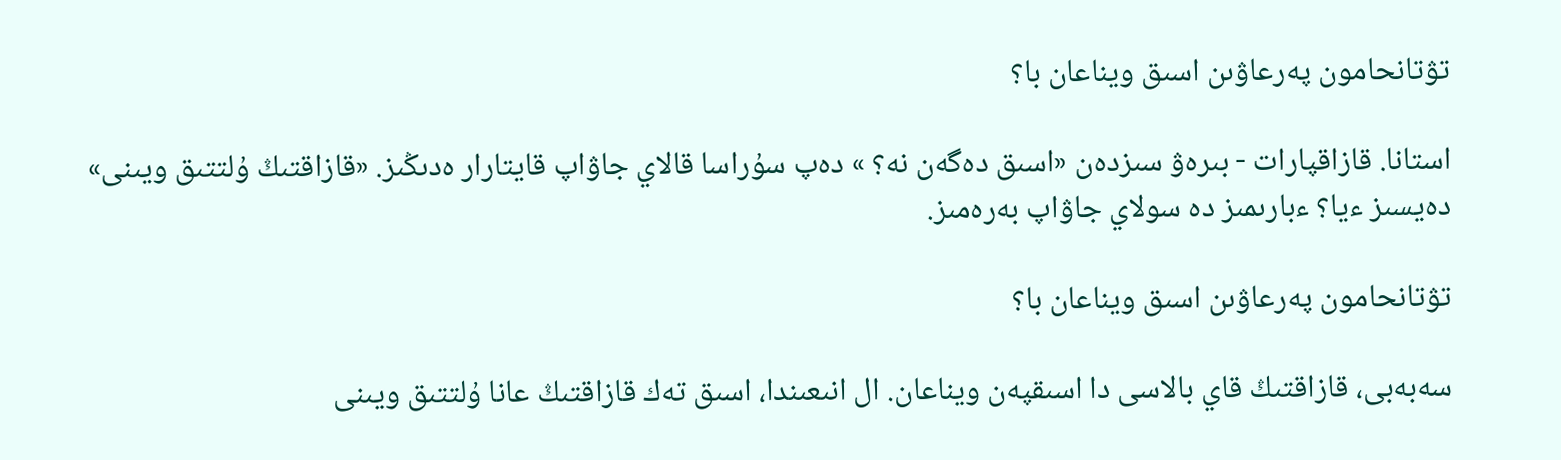تۋتانحامون پەرعاۋىن اسىق ويناعان با؟

استانا. قازاقپارات - بىرەۋ سىزدەن «اسىق دەگەن نە؟ » دەپ سۇراسا قالاي جاۋاپ قايتارار ەدىڭىز. «قازاقتىڭ ۇلتتىق ويىنى» دەيسىز ءيا؟ ءبارىمىز دە سولاي جاۋاپ بەرەمىز.

تۋتانحامون پەرعاۋىن اسىق ويناعان با؟

سەبەبى، قازاقتىڭ قاي بالاسى دا اسىقپەن ويناعان. ال انىعىندا، اسىق تەك قازاقتىڭ عانا ۇلتتىق ويىنى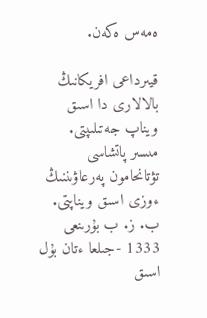ەمەس ەكەن.

قيىرداعى افريكانىڭ بالالارى دا اسىق ويناپ جەتىلىپتى. مىسىر پاتشاسى تۋتانحامون پەرعاۋىننىڭ ءوزى اسىق ويناپتى. ب. ز. ب بۇرىنعى 1333 -جىلعا ءتان بۇل اسىق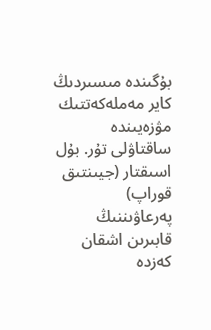بۇگىندە مىسىردىڭ كاير مەملەكەتتىك مۋزەيىندە ساقتاۋلى تۇر. بۇل اسىقتار (جيىنتىق قوراپ) پەرعاۋىننىڭ قابىرىن اشقان كەزدە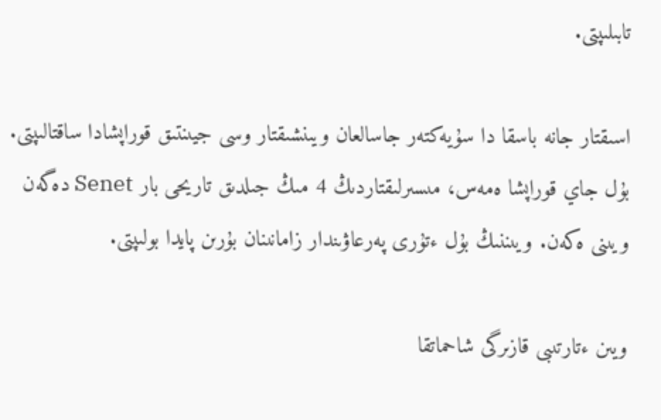تابىلىپتى.

اسىقتار جانە باسقا دا سۇيەكتەر جاسالعان ويىنشىقتار وسى جيىنتىق قوراپشادا ساقتالىپتى. بۇل جاي قوراپشا ەمەس، مىسىرلىقتاردىڭ 4 مىڭ جىلدىق تاريحى بار Senet دەگەن ويىنى ەكەن. ويىننىڭ بۇل ءتۇرى پەرعاۋىندار زامانىنان بۇرىن پايدا بولىپتى.

ويىن ءتارتىبى قازىرگى شاحماتقا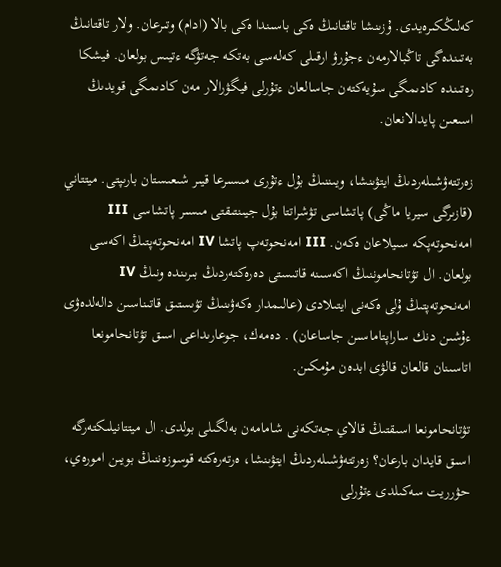كەلىڭكىرەيدى. ۇزىنشا تاقتانىڭ ەكى باسىندا ەكى بالا (ادام) وتىرعان. ولار تاقتانىڭ بەتىندەگى تاڭبالارمەن ءجۇرۋ ارقىلى كەلەسى بەتكە جەتۋگە ءتيىس بولعان. فيشكا رەتىندە كادىمگى سۇيەكتەن جاسالعان ءتۇرلى فيگۋرالار مەن كادىمگى قويدىڭ اسىعىن پايدالانعان.

زەرتتەۋشىلەردىڭ ايتۋىنشا، ويىننىڭ بۇل ءتۇرى مىسىرعا قيىر شىعىستان بارىپتى. ميتتاني (قازىرگى سيريا ماڭى) پاتشاسى تۋشراتتا بۇل جيىنتىقتى مىسىر پاتشاسى III امەنحوتەپكە سىيلاعان ەكەن. III امەنحوتەپ پاتشا IV امەنحوتەپتىڭ اكەسى بولعان. ال تۋتانحاموننىڭ اكەسىنە قاتىستى دەرەكتەردىڭ بىرىندە ونىڭ IV امەنحوتەپتىڭ ۇلى ەكەنى ايتىلادى (عالىمدار ەكەۋىنىڭ تۋىستىق قاتىناسىن دالەلدەۋى ءۇشىن دنك ساراپتاماسىن جاساعان) . دەمەك، جوعارىداعى اسىق تۋتانحامونعا اتاسىنان قالعان قالۋى ابدەن مۇمكىن.

تۋتانحامونعا اسىقتىڭ قالاي جەتكەنى شامامەن بەلگىلى بولدى. ال ميتتانيلىكتەرگە اسىق قايدان بارعان؟ زەرتتەۋشىلەردىڭ ايتۋىنشا، ەرتەرەكتە قوسوزەننىڭ بويىن امورەي، حۋرريت سەكىلدى ءتۇرلى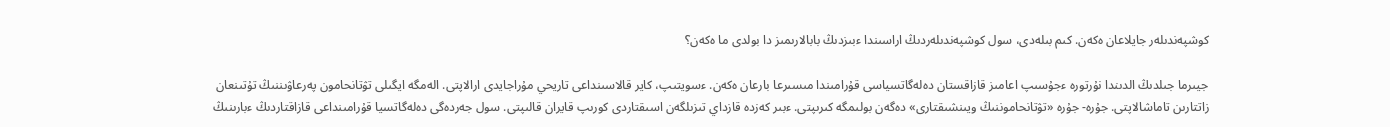كوشپەندىلەر جايلاعان ەكەن. كىم بىلەدى، سول كوشپەندىلەردىڭ اراسىندا ءبىزدىڭ بابالارىمىز دا بولدى ما ەكەن؟

جيىرما جىلدىڭ الدىندا نۇرتورە ءجۇسىپ اعامىز قازاقستان دەلەگاتسياسى قۇرامىندا مىسىرعا بارعان ەكەن. ءسويتىپ، كاير قالاسىنداعى تاريحي مۇراجايدى ارالاپتى. الەمگە ايگىلى تۋتانحامون پەرعاۋىننىڭ تۇتىنعان زاتتارىن تاماشالاپتى. جۇرە- جۇرە «تۋتانحاموننىڭ ويىنشىقتارى» دەگەن بولىمگە كىرىپتى. ءبىر كەزدە قازداي تىزىلگەن اسىقتاردى كورىپ قايران قالىپتى. سول جەردەگى دەلەگاتسيا قۇرامىنداعى قازاقتاردىڭ ءبارىنىڭ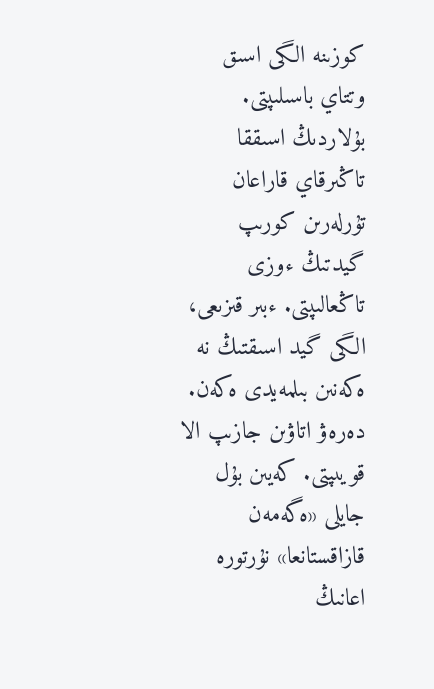كوزىنە الگى اسىق وتتاي باسىلىپتى. بۇلاردىڭ اسىققا تاڭىرقاي قاراعان تۇرلەرىن كورىپ گيدتىڭ ءوزى تاڭعالىپتى. ءبىر قىزىعى، الگى گيد اسىقتىڭ نە ەكەنىن بىلمەيدى ەكەن. دەرەۋ اتاۋىن جازىپ الا قويىپتى. كەيىن بۇل جايلى «ەگەمەن قازاقستانعا» نۇرتورە اعانىڭ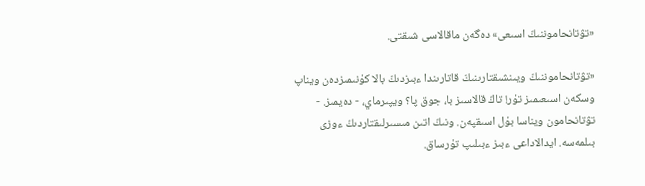«تۋتانحاموننىڭ اسىعى» دەگەن ماقالاسى شىقتى.

«تۋتانحاموننىڭ ويىنشىقتارىنىڭ قاتارىندا ءبىزدىڭ بالا كۇنىمىزدەن ويناپ وسكەن اسىعىمىز تۇر! تاڭ قالاسىز با، جوق پا؟ ويپىرماي، - دەيمىز. - تۋتانحامون ويناسا بۇل اسىقپەن. ونىڭ اتىن مىسىرلىقتاردىڭ ءوزى بىلمەسە. ايدالاداعى ءبىز ءبىلىپ تۇرساق.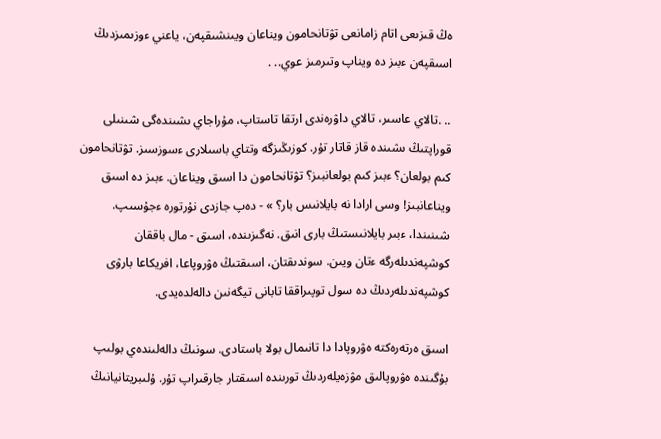ەڭ قىزىعى اتام زامانعى تۋتانحامون ويناعان ويىنشىقپەن، ياعني ءوزىمىزدىڭ اسىقپەن ءبىز دە ويناپ وتىرمىز عوي.. .

.. .تالاي عاسىر، تالاي داۋرەندى ارتقا تاستاپ، مۇراجاي ىشىندەگى شىنىلى قوراپتىڭ ىشىندە قاز قاتار تۇر. كوزىڭىزگە وتتاي باسىلارى ءسوزسىز. تۋتانحامون كىم بولعان؟ ءبىز كىم بولعانبىز؟ تۋتانحامون دا اسىق ويناعان. ءبىز دە اسىق ويناعانبىز! وسى ارادا نە بايلانىس بار؟ » - دەپ جازدى نۇرتورە ءجۇسىپ. شىنىندا، ءبىر بايلانىستىڭ بارى انىق. نەگىزىندە، اسىق - مال باققان كوشپەندىلەرگە ءتان ويىن. سوندىقتان، اسىقتىڭ ەۋروپاعا، افريكاعا بارۋى كوشپەندىلەردىڭ دە سول توپىراققا تابانى تيگەنىن دالەلدەيدى.

اسىق ەرتەرەكتە ەۋروپادا دا تانىمال بولا باستادى. سونىڭ دالەلىندەي بولىپ بۇگىندە ەۋروپالىق مۋزەيلەردىڭ تورىندە اسىقتار جارقىراپ تۇر. ۇلىبريتانيانىڭ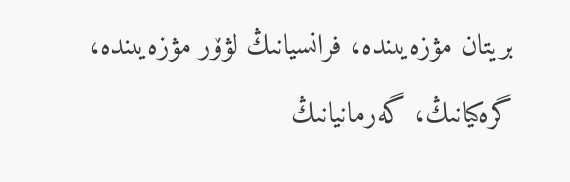بريتان مۋزەيىندە، فرانسيانىڭ لۋۆر مۋزەيىندە، گرەكيانىڭ، گەرمانيانىڭ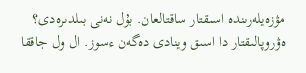مۋزەيلەرىندە اسىقتار ساقتالعان. بۇل نەنى بىلدىرەدى؟ ەۋروپالىقتار دا اسىق وينادى دەگەن ءسوز. ال ول جاققا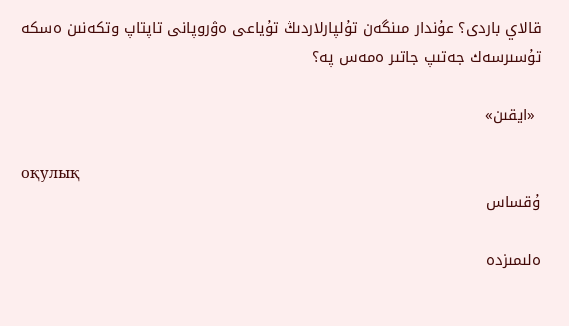قالاي باردى؟ عۇندار مىنگەن تۇلپارلاردىڭ تۇياعى ەۋروپانى تاپتاپ وتكەنىن ەسكە تۇسىرسەك جەتىپ جاتىر ەمەس پە؟

 «ايقىن»

оқулық
ۇقساس

ەلىمىزدە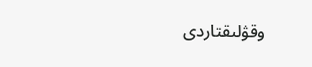وقۋلىقتاردى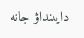دايىنداۋ جانە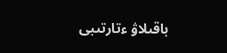باقىلاۋ ءتارتىبى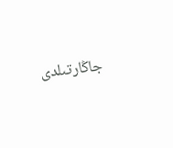جاڭارتىلدى